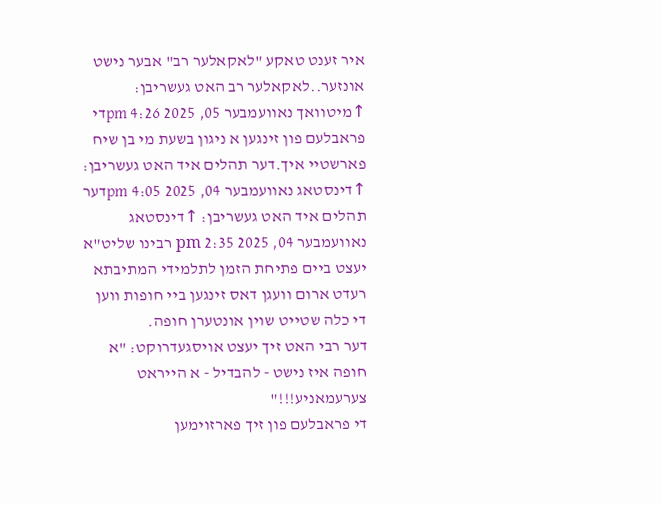איר זענט טאקע "לאקאלער רב" אבער נישט אונזער..לאקאלער רב האט געשריבן: ↑מיטוואך נאוועמבער 05, 2025 4:26 pmדי פראבלעם פון זינגען א ניגון בשעת מי בן שיח פארשטיי איך.דער תהלים איד האט געשריבן: ↑דינסטאג נאוועמבער 04, 2025 4:05 pmדער תהלים איד האט געשריבן: ↑דינסטאג נאוועמבער 04, 2025 2:35 pm רבינו שליט"א יעצט ביים פתיחת הזמן לתלמידי המתיבתא רעדט ארום וועגן דאס זינגען ביי חופות ווען די כלה שטייט שוין אונטערן חופה.
דער רבי האט זיך יעצט אויסגעדרוקט: "א חופה איז נישט - להבדיל - א הייראט צערעמאניע!!!"
די פראבלעם פון זיך פארזוימען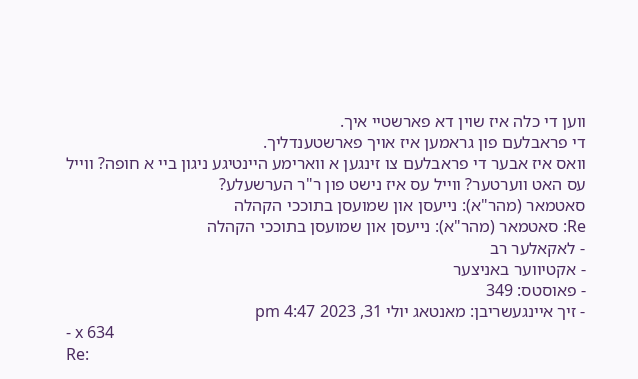ווען די כלה איז שוין דא פארשטיי איך.
די פראבלעם פון גראמען איז אויך פארשטענדליך.
וואס איז אבער די פראבלעם צו זינגען א ווארימע היינטיגע ניגון ביי א חופה? ווייל עס האט ווערטער? ווייל עס איז נישט פון ר"ר הערשעלע?
סאטמאר (מהר"א): נייעסן און שמועסן בתוככי הקהלה
Re: סאטמאר (מהר"א): נייעסן און שמועסן בתוככי הקהלה
- לאקאלער רב
- אקטיווער באניצער
- פאוסטס: 349
- זיך איינגעשריבן: מאנטאג יולי 31, 2023 4:47 pm
- x 634
Re: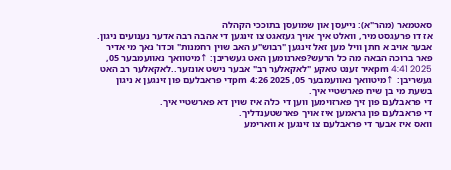סאטמאר (מהר"א): נייעסן און שמועסן בתוככי הקהלה
אז דו פרעגסט מיר, וואלט איך אויך געזאגט צו זינגען די אהבה רבה אדער נענועים ניגון. אבער אויב א חתן וויל מען זאל זינגען "רבוש"ע האב שוין רחמנות" וכדו' נאך מי אדיר פאר ברוכה הבאה מה כל הרעש?פארנומען האט געשריבן: ↑מיטוואך נאוועמבער 05, 2025 4:41 pmאיר זענט טאקע "לאקאלער רב" אבער נישט אונזער..לאקאלער רב האט געשריבן: ↑מיטוואך נאוועמבער 05, 2025 4:26 pmדי פראבלעם פון זינגען א ניגון בשעת מי בן שיח פארשטיי איך.
די פראבלעם פון זיך פארזוימען ווען די כלה איז שוין דא פארשטיי איך.
די פראבלעם פון גראמען איז אויך פארשטענדליך.
וואס איז אבער די פראבלעם צו זינגען א ווארימע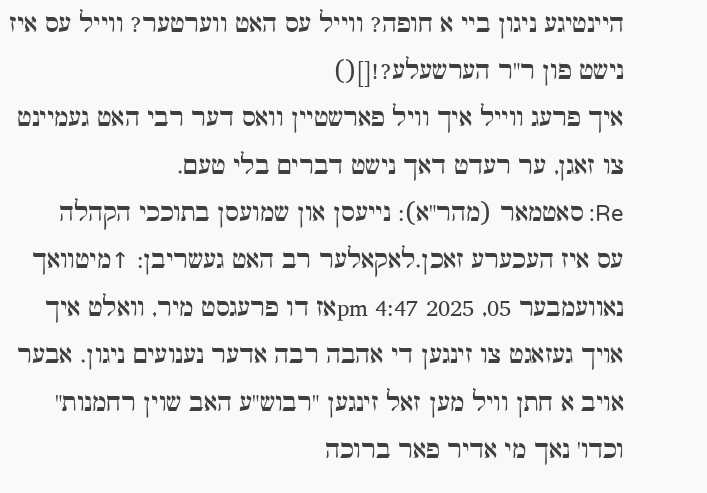היינטיגע ניגון ביי א חופה? ווייל עס האט ווערטער? ווייל עס איז נישט פון ר"ר הערשעלע?![]()
איך פרעג ווייל איך וויל פארשטיין וואס דער רבי האט געמיינט צו זאגן, ער רעדט דאך נישט דברים בלי טעם.
Re: סאטמאר (מהר"א): נייעסן און שמועסן בתוככי הקהלה
עס איז העכערע זאכן.לאקאלער רב האט געשריבן: ↑מיטוואך נאוועמבער 05, 2025 4:47 pmאז דו פרעגסט מיר, וואלט איך אויך געזאגט צו זינגען די אהבה רבה אדער נענועים ניגון. אבער אויב א חתן וויל מען זאל זינגען "רבוש"ע האב שוין רחמנות" וכדו' נאך מי אדיר פאר ברוכה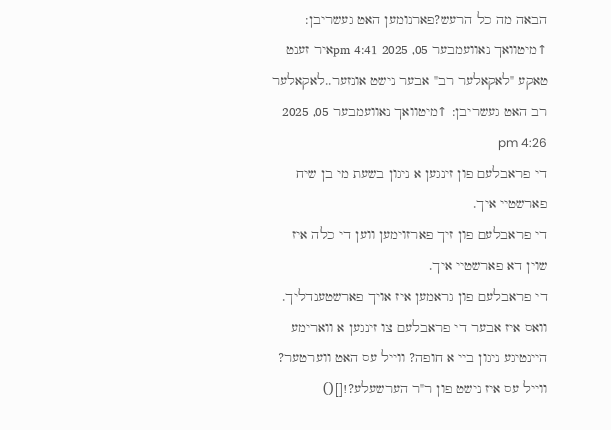הבאה מה כל הרעש?פארנומען האט געשריבן: ↑מיטוואך נאוועמבער 05, 2025 4:41 pmאיר זענט טאקע "לאקאלער רב" אבער נישט אונזער..לאקאלער רב האט געשריבן: ↑מיטוואך נאוועמבער 05, 2025 4:26 pm
די פראבלעם פון זינגען א ניגון בשעת מי בן שיח פארשטיי איך.
די פראבלעם פון זיך פארזוימען ווען די כלה איז שוין דא פארשטיי איך.
די פראבלעם פון גראמען איז אויך פארשטענדליך.
וואס איז אבער די פראבלעם צו זינגען א ווארימע היינטיגע ניגון ביי א חופה? ווייל עס האט ווערטער? ווייל עס איז נישט פון ר"ר הערשעלע?![]()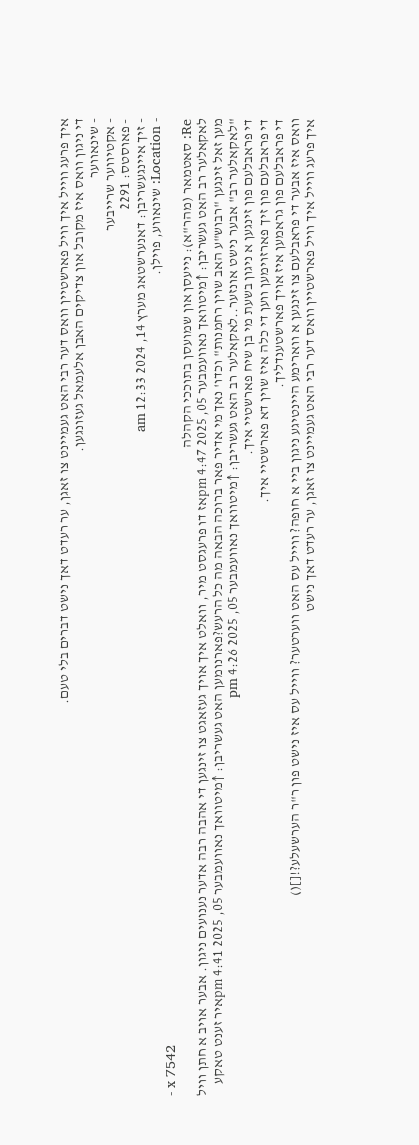איך פרעג ווייל איך וויל פארשטיין וואס דער רבי האט געמיינט צו זאגן, ער רעדט דאך נישט דברים בלי טעם.
די ניגון וואס איז מקובל און צדיקים האבן אלעמאל געזונגען.
- שינאווער
- אקטיווער שרייבער
- פאוסטס: 2291
- זיך איינגעשריבן: דאנערשטאג מערץ 14, 2024 12:33 am
- Location: שינאווע, פוילן.
- x 7542
Re: סאטמאר (מהר"א): נייעסן און שמועסן בתוככי הקהלה
לאקאלער רב האט געשריבן: ↑מיטוואך נאוועמבער 05, 2025 4:47 pmאז דו פרעגסט מיר, וואלט איך אויך געזאגט צו זינגען די אהבה רבה אדער נענועים ניגון. אבער אויב א חתן וויל מען זאל זינגען "רבוש"ע האב שוין רחמנות" וכדו' נאך מי אדיר פאר ברוכה הבאה מה כל הרעש?פארנומען האט געשריבן: ↑מיטוואך נאוועמבער 05, 2025 4:41 pmאיר זענט טאקע "לאקאלער רב" אבער נישט אונזער..לאקאלער רב האט געשריבן: ↑מיטוואך נאוועמבער 05, 2025 4:26 pm
די פראבלעם פון זינגען א ניגון בשעת מי בן שיח פארשטיי איך.
די פראבלעם פון זיך פארזוימען ווען די כלה איז שוין דא פארשטיי איך.
די פראבלעם פון גראמען איז אויך פארשטענדליך.
וואס איז אבער די פראבלעם צו זינגען א ווארימע היינטיגע ניגון ביי א חופה? ווייל עס האט ווערטער? ווייל עס איז נישט פון ר"ר הערשעלע?![]()
איך פרעג ווייל איך וויל פארשטיין וואס דער רבי האט געמיינט צו זאגן, ער רעדט דאך נישט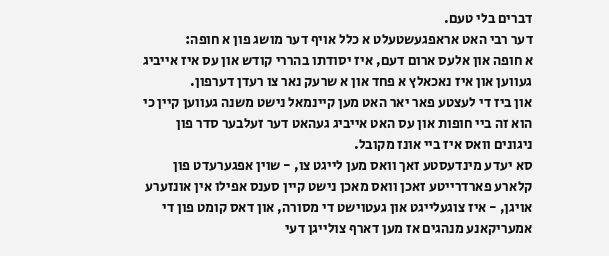דברים בלי טעם.
דער רבי האט אראפגעשטעלט א כלל אויף דער מושג פון א חופה:
א חופה און אלעס ארום דעם, איז יסודתו בהררי קודש און עס איז אייביג געווען און איז נאכאלץ א פחד און א שרעק נאר צו רעדן דערפון.
און ביז די לעצטע פאר יאר האט מען קיינמאל נישט משנה געווען קיין כי הוא זה ביי חופות און עס האט אייביג געהאט דער זעלבער סדר פון ניגונים וואס איז ביי אונז מקובל.
סא יעדע מינדעסטע זאך וואס מען לייגט צו, - שוין אפגערעדט פון קלארע פארדרייטע זאכן וואס מאכן נישט קיין סענס אפילו אין אונזערע אויגן, - איז צוגעלייגט און געטוישט די מסורה, און דאס קומט פון די אמעריקאנע מנהגים אז מען דארף צולייגן דעי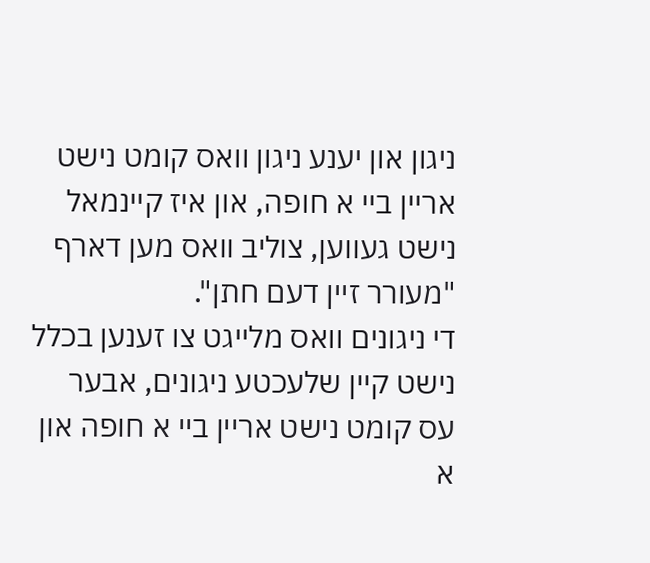ניגון און יענע ניגון וואס קומט נישט אריין ביי א חופה, און איז קיינמאל נישט געווען, צוליב וואס מען דארף "מעורר זיין דעם חתן".
די ניגונים וואס מלייגט צו זענען בכלל נישט קיין שלעכטע ניגונים, אבער עס קומט נישט אריין ביי א חופה און א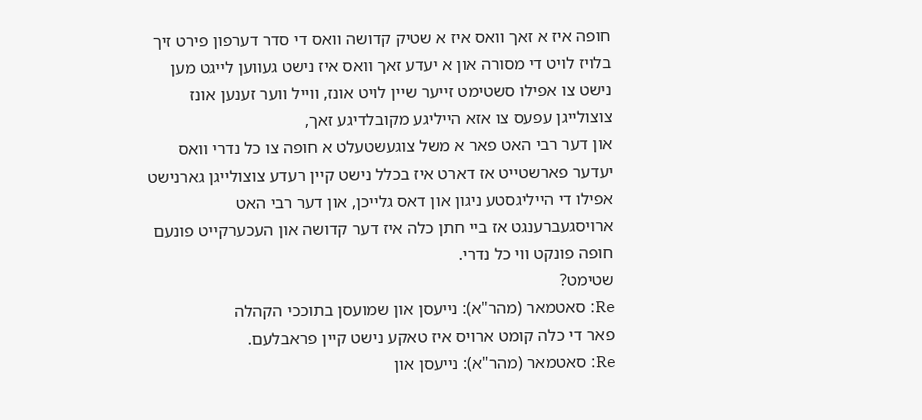חופה איז א זאך וואס איז א שטיק קדושה וואס די סדר דערפון פירט זיך בלויז לויט די מסורה און א יעדע זאך וואס איז נישט געווען לייגט מען נישט צו אפילו סשטימט זייער שיין לויט אונז, ווייל ווער זענען אונז צוצולייגן עפעס צו אזא הייליגע מקובלדיגע זאך,
און דער רבי האט פאר א משל צוגעשטעלט א חופה צו כל נדרי וואס יעדער פארשטייט אז דארט איז בכלל נישט קיין רעדע צוצולייגן גארנישט אפילו די הייליגסטע ניגון און דאס גלייכן, און דער רבי האט ארויסגעברענגט אז ביי חתן כלה איז דער קדושה און העכערקייט פונעם חופה פונקט ווי כל נדרי.
שטימט?
Re: סאטמאר (מהר"א): נייעסן און שמועסן בתוככי הקהלה
פאר די כלה קומט ארויס איז טאקע נישט קיין פראבלעם.
Re: סאטמאר (מהר"א): נייעסן און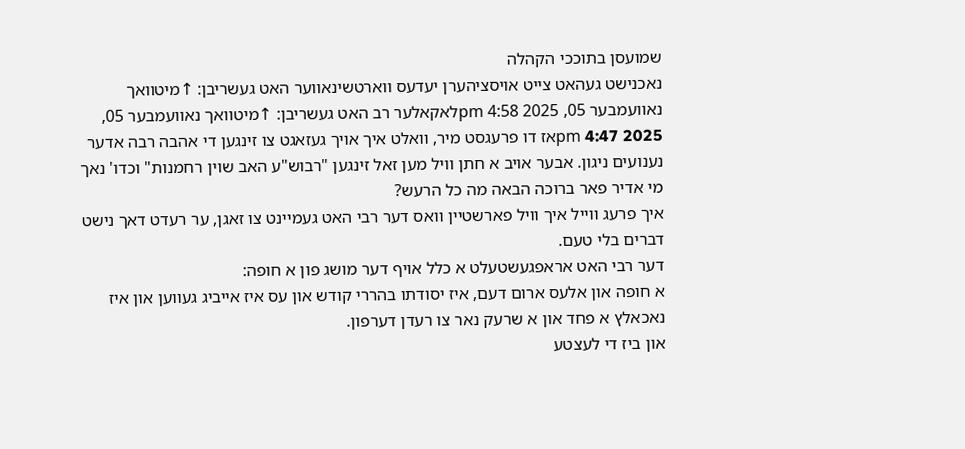שמועסן בתוככי הקהלה
נאכנישט געהאט צייט אויסציהערן יעדעס ווארטשינאווער האט געשריבן: ↑מיטוואך נאוועמבער 05, 2025 4:58 pmלאקאלער רב האט געשריבן: ↑מיטוואך נאוועמבער 05, 2025 4:47 pmאז דו פרעגסט מיר, וואלט איך אויך געזאגט צו זינגען די אהבה רבה אדער נענועים ניגון. אבער אויב א חתן וויל מען זאל זינגען "רבוש"ע האב שוין רחמנות" וכדו' נאך מי אדיר פאר ברוכה הבאה מה כל הרעש?
איך פרעג ווייל איך וויל פארשטיין וואס דער רבי האט געמיינט צו זאגן, ער רעדט דאך נישט דברים בלי טעם.
דער רבי האט אראפגעשטעלט א כלל אויף דער מושג פון א חופה:
א חופה און אלעס ארום דעם, איז יסודתו בהררי קודש און עס איז אייביג געווען און איז נאכאלץ א פחד און א שרעק נאר צו רעדן דערפון.
און ביז די לעצטע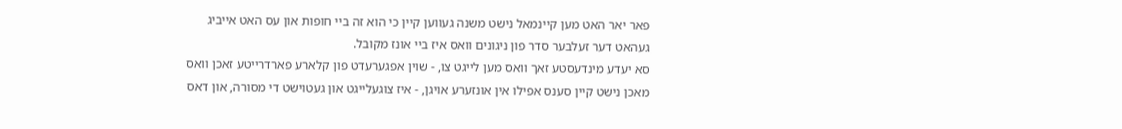פאר יאר האט מען קיינמאל נישט משנה געווען קיין כי הוא זה ביי חופות און עס האט אייביג געהאט דער זעלבער סדר פון ניגונים וואס איז ביי אונז מקובל.
סא יעדע מינדעסטע זאך וואס מען לייגט צו, - שוין אפגערעדט פון קלארע פארדרייטע זאכן וואס מאכן נישט קיין סענס אפילו אין אונזערע אויגן, - איז צוגעלייגט און געטוישט די מסורה, און דאס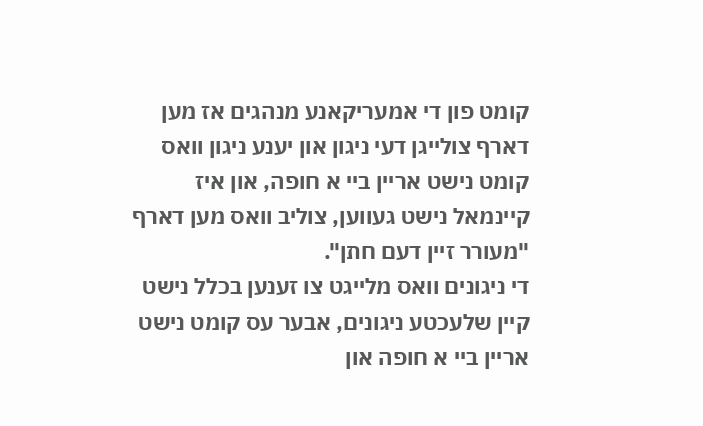קומט פון די אמעריקאנע מנהגים אז מען דארף צולייגן דעי ניגון און יענע ניגון וואס קומט נישט אריין ביי א חופה, און איז קיינמאל נישט געווען, צוליב וואס מען דארף "מעורר זיין דעם חתן".
די ניגונים וואס מלייגט צו זענען בכלל נישט קיין שלעכטע ניגונים, אבער עס קומט נישט אריין ביי א חופה און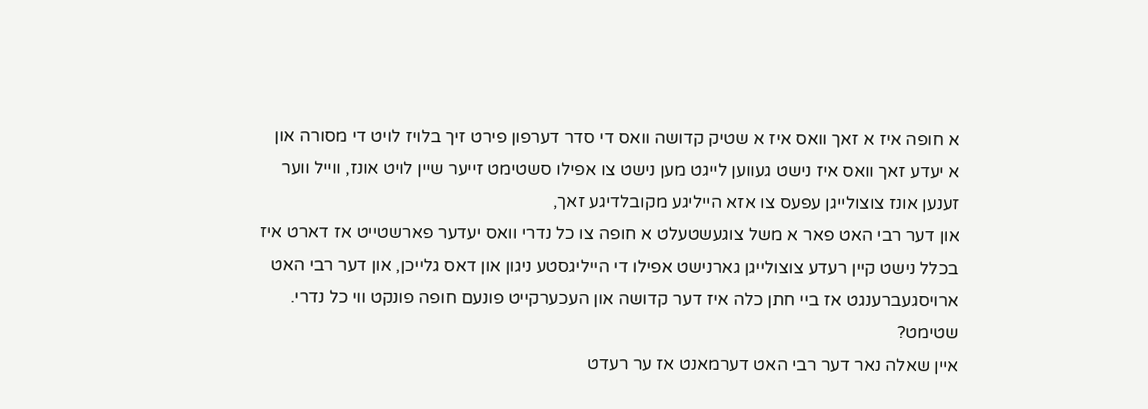א חופה איז א זאך וואס איז א שטיק קדושה וואס די סדר דערפון פירט זיך בלויז לויט די מסורה און א יעדע זאך וואס איז נישט געווען לייגט מען נישט צו אפילו סשטימט זייער שיין לויט אונז, ווייל ווער זענען אונז צוצולייגן עפעס צו אזא הייליגע מקובלדיגע זאך,
און דער רבי האט פאר א משל צוגעשטעלט א חופה צו כל נדרי וואס יעדער פארשטייט אז דארט איז בכלל נישט קיין רעדע צוצולייגן גארנישט אפילו די הייליגסטע ניגון און דאס גלייכן, און דער רבי האט ארויסגעברענגט אז ביי חתן כלה איז דער קדושה און העכערקייט פונעם חופה פונקט ווי כל נדרי.
שטימט?
איין שאלה נאר דער רבי האט דערמאנט אז ער רעדט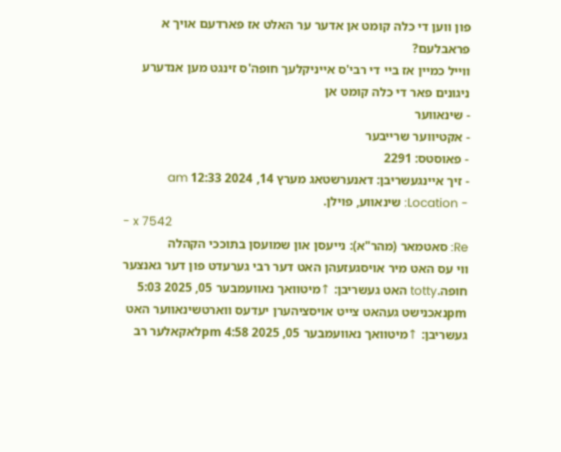פון ווען די כלה קומט אן אדער ער האלט אז פארדעם אויך א פראבלעם?
ווייל כמיין אז ביי די רבי'ס אייניקלעך חופה'ס זינגט מען אנדערע ניגונים פאר די כלה קומט אן
- שינאווער
- אקטיווער שרייבער
- פאוסטס: 2291
- זיך איינגעשריבן: דאנערשטאג מערץ 14, 2024 12:33 am
- Location: שינאווע, פוילן.
- x 7542
Re: סאטמאר (מהר"א): נייעסן און שמועסן בתוככי הקהלה
ווי עס האט מיר אויסגעזעהן האט דער רבי גערעדט פון דער גאנצער חופה.totty האט געשריבן: ↑מיטוואך נאוועמבער 05, 2025 5:03 pmנאכנישט געהאט צייט אויסציהערן יעדעס ווארטשינאווער האט געשריבן: ↑מיטוואך נאוועמבער 05, 2025 4:58 pmלאקאלער רב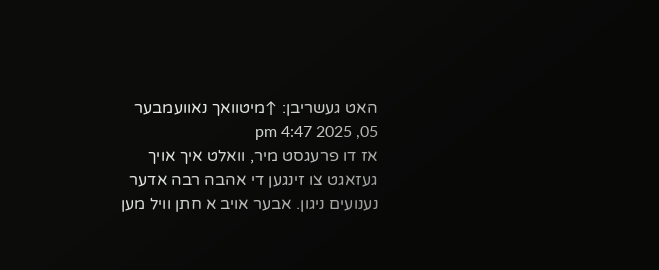האט געשריבן: ↑מיטוואך נאוועמבער 05, 2025 4:47 pm
אז דו פרעגסט מיר, וואלט איך אויך געזאגט צו זינגען די אהבה רבה אדער נענועים ניגון. אבער אויב א חתן וויל מען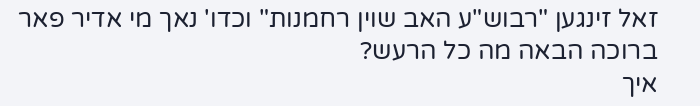זאל זינגען "רבוש"ע האב שוין רחמנות" וכדו' נאך מי אדיר פאר ברוכה הבאה מה כל הרעש?
איך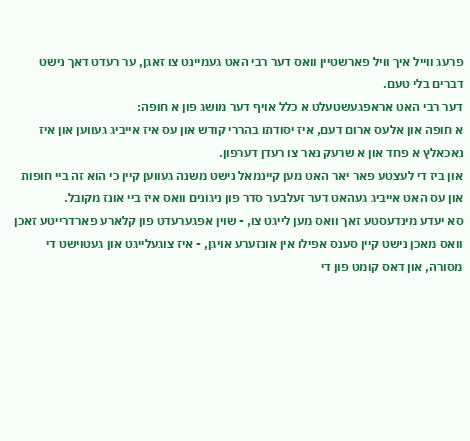פרעג ווייל איך וויל פארשטיין וואס דער רבי האט געמיינט צו זאגן, ער רעדט דאך נישט דברים בלי טעם.
דער רבי האט אראפגעשטעלט א כלל אויף דער מושג פון א חופה:
א חופה און אלעס ארום דעם, איז יסודתו בהררי קודש און עס איז אייביג געווען און איז נאכאלץ א פחד און א שרעק נאר צו רעדן דערפון.
און ביז די לעצטע פאר יאר האט מען קיינמאל נישט משנה געווען קיין כי הוא זה ביי חופות און עס האט אייביג געהאט דער זעלבער סדר פון ניגונים וואס איז ביי אונז מקובל.
סא יעדע מינדעסטע זאך וואס מען לייגט צו, - שוין אפגערעדט פון קלארע פארדרייטע זאכן וואס מאכן נישט קיין סענס אפילו אין אונזערע אויגן, - איז צוגעלייגט און געטוישט די מסורה, און דאס קומט פון די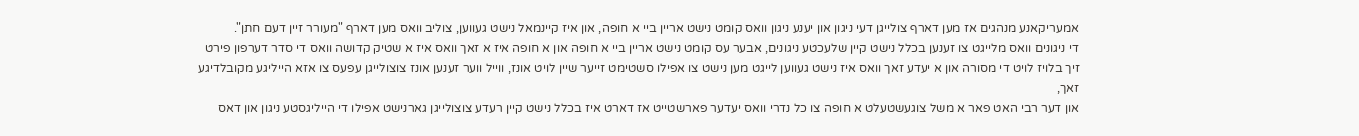אמעריקאנע מנהגים אז מען דארף צולייגן דעי ניגון און יענע ניגון וואס קומט נישט אריין ביי א חופה, און איז קיינמאל נישט געווען, צוליב וואס מען דארף "מעורר זיין דעם חתן".
די ניגונים וואס מלייגט צו זענען בכלל נישט קיין שלעכטע ניגונים, אבער עס קומט נישט אריין ביי א חופה און א חופה איז א זאך וואס איז א שטיק קדושה וואס די סדר דערפון פירט זיך בלויז לויט די מסורה און א יעדע זאך וואס איז נישט געווען לייגט מען נישט צו אפילו סשטימט זייער שיין לויט אונז, ווייל ווער זענען אונז צוצולייגן עפעס צו אזא הייליגע מקובלדיגע זאך,
און דער רבי האט פאר א משל צוגעשטעלט א חופה צו כל נדרי וואס יעדער פארשטייט אז דארט איז בכלל נישט קיין רעדע צוצולייגן גארנישט אפילו די הייליגסטע ניגון און דאס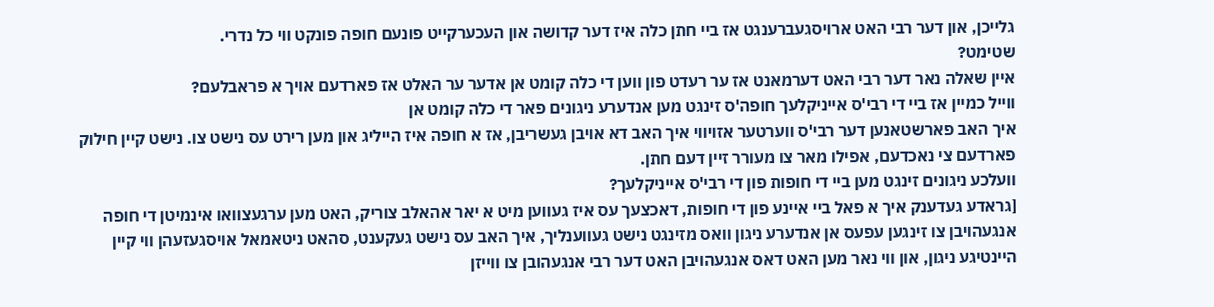גלייכן, און דער רבי האט ארויסגעברענגט אז ביי חתן כלה איז דער קדושה און העכערקייט פונעם חופה פונקט ווי כל נדרי.
שטימט?
איין שאלה נאר דער רבי האט דערמאנט אז ער רעדט פון ווען די כלה קומט אן אדער ער האלט אז פארדעם אויך א פראבלעם?
ווייל כמיין אז ביי די רבי'ס אייניקלעך חופה'ס זינגט מען אנדערע ניגונים פאר די כלה קומט אן
איך האב פארשטאנען דער רבי'ס ווערטער אזויווי איך האב דא אויבן געשריבן, אז א חופה איז הייליג און מען רירט עס נישט צו. נישט קיין חילוק פארדעם צי נאכדעם, אפילו מאר צו מעורר זיין דעם חתן.
וועלכע ניגונים זינגט מען ביי די חופות פון די רבי'ס אייניקלעך?
[גראדע געדענק איך א פאל ביי איינע פון די חופות, דאכצעך עס איז געווען מיט א יאר אהאלב צוריק, האט מען ערגעצוואו אינמיטן די חופה אנגעהויבן צו זינגען עפעס אן אנדערע ניגון וואס מזינגט נישט געווענליך, איך האב עס נישט געקענט, סהאט ניטאמאל אויסגעזעהן ווי קיין היינטיגע ניגון, און ווי נאר מען האט דאס אנגעהויבן האט דער רבי אנגעהובן צו ווייזן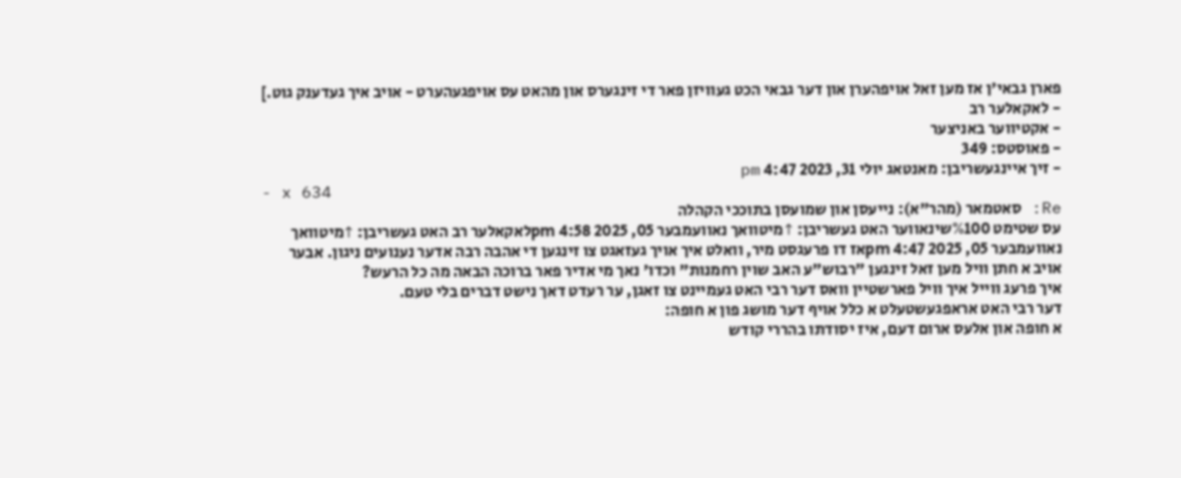פארן גבאי'ן אז מען זאל אויפהערן און דער גבאי הכט געוויזן פאר די זינגערס און מהאט עס אויפגעהערט - אויב איך געדענק גוט.]
- לאקאלער רב
- אקטיווער באניצער
- פאוסטס: 349
- זיך איינגעשריבן: מאנטאג יולי 31, 2023 4:47 pm
- x 634
Re: סאטמאר (מהר"א): נייעסן און שמועסן בתוככי הקהלה
עס שטימט %100שינאווער האט געשריבן: ↑מיטוואך נאוועמבער 05, 2025 4:58 pmלאקאלער רב האט געשריבן: ↑מיטוואך נאוועמבער 05, 2025 4:47 pmאז דו פרעגסט מיר, וואלט איך אויך געזאגט צו זינגען די אהבה רבה אדער נענועים ניגון. אבער אויב א חתן וויל מען זאל זינגען "רבוש"ע האב שוין רחמנות" וכדו' נאך מי אדיר פאר ברוכה הבאה מה כל הרעש?
איך פרעג ווייל איך וויל פארשטיין וואס דער רבי האט געמיינט צו זאגן, ער רעדט דאך נישט דברים בלי טעם.
דער רבי האט אראפגעשטעלט א כלל אויף דער מושג פון א חופה:
א חופה און אלעס ארום דעם, איז יסודתו בהררי קודש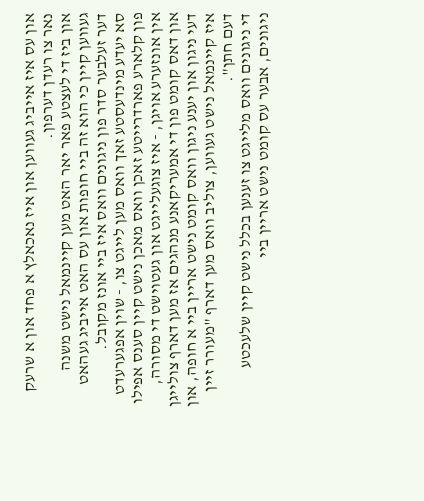און עס איז אייביג געווען און איז נאכאלץ א פחד און א שרעק נאר צו רעדן דערפון.
און ביז די לעצטע פאר יאר האט מען קיינמאל נישט משנה געווען קיין כי הוא זה ביי חופות און עס האט אייביג געהאט דער זעלבער סדר פון ניגונים וואס איז ביי אונז מקובל.
סא יעדע מינדעסטע זאך וואס מען לייגט צו, - שוין אפגערעדט פון קלארע פארדרייטע זאכן וואס מאכן נישט קיין סענס אפילו אין אונזערע אויגן, - איז צוגעלייגט און געטוישט די מסורה, און דאס קומט פון די אמעריקאנע מנהגים אז מען דארף צולייגן דעי ניגון און יענע ניגון וואס קומט נישט אריין ביי א חופה, און איז קיינמאל נישט געווען, צוליב וואס מען דארף "מעורר זיין דעם חתן".
די ניגונים וואס מלייגט צו זענען בכלל נישט קיין שלעכטע ניגונים, אבער עס קומט נישט אריין ביי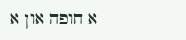א חופה און א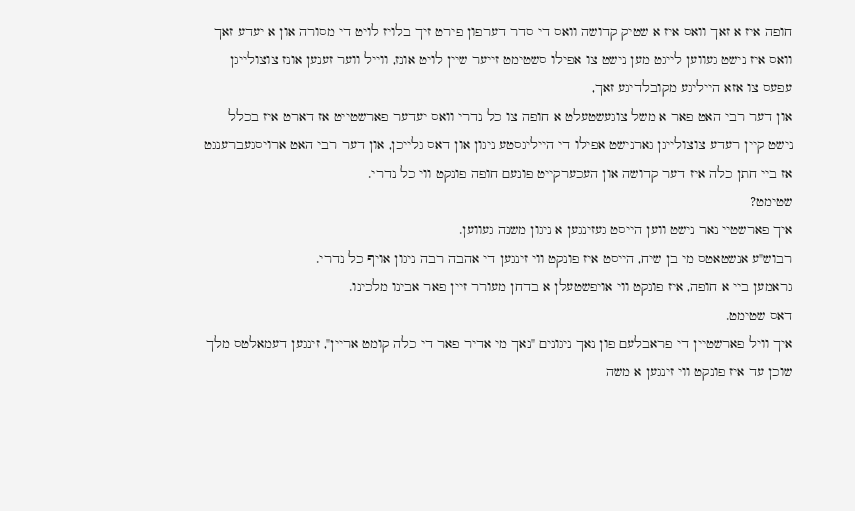חופה איז א זאך וואס איז א שטיק קדושה וואס די סדר דערפון פירט זיך בלויז לויט די מסורה און א יעדע זאך וואס איז נישט געווען לייגט מען נישט צו אפילו סשטימט זייער שיין לויט אונז, ווייל ווער זענען אונז צוצולייגן עפעס צו אזא הייליגע מקובלדיגע זאך,
און דער רבי האט פאר א משל צוגעשטעלט א חופה צו כל נדרי וואס יעדער פארשטייט אז דארט איז בכלל נישט קיין רעדע צוצולייגן גארנישט אפילו די הייליגסטע ניגון און דאס גלייכן, און דער רבי האט ארויסגעברענגט אז ביי חתן כלה איז דער קדושה און העכערקייט פונעם חופה פונקט ווי כל נדרי.
שטימט?
איך פארשטיי נאר נישט ווען הייסט געזינגען א ניגון משנה געווען.
רבוש"ע אנשטאטס מי בן שיח, הייסט איז פונקט ווי זינגען די אהבה רבה ניגון אויף כל נדרי.
גראמען ביי א חופה, איז פונקט ווי אויפשטעלן א בדחן מעורר זיין פאר אבינו מלכינו.
דאס שטימט.
איך וויל פארשטיין די פראבלעם פון נאך ניגונים "נאך מי אדיר פאר די כלה קומט אריין", זינגען דעמאלטס מלך שוכן עד איז פונקט ווי זינגען א משה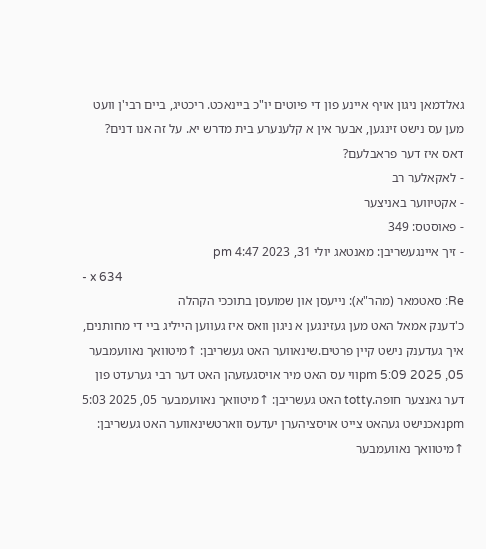גאלדמאן ניגון אויף איינע פון די פיוטים יו"כ ביינאכט. ריכטיג, ביים רבי'ן וועט מען עס נישט זינגען, אבער אין א קלענערע בית מדרש יא. על זה אנו דנים? דאס איז דער פראבלעם?
- לאקאלער רב
- אקטיווער באניצער
- פאוסטס: 349
- זיך איינגעשריבן: מאנטאג יולי 31, 2023 4:47 pm
- x 634
Re: סאטמאר (מהר"א): נייעסן און שמועסן בתוככי הקהלה
כ'דענק אמאל האט מען געזינגען א ניגון וואס איז געווען הייליג ביי די מחותנים, איך געדענק נישט קיין פרטים.שינאווער האט געשריבן: ↑מיטוואך נאוועמבער 05, 2025 5:09 pmווי עס האט מיר אויסגעזעהן האט דער רבי גערעדט פון דער גאנצער חופה.totty האט געשריבן: ↑מיטוואך נאוועמבער 05, 2025 5:03 pmנאכנישט געהאט צייט אויסציהערן יעדעס ווארטשינאווער האט געשריבן: ↑מיטוואך נאוועמבער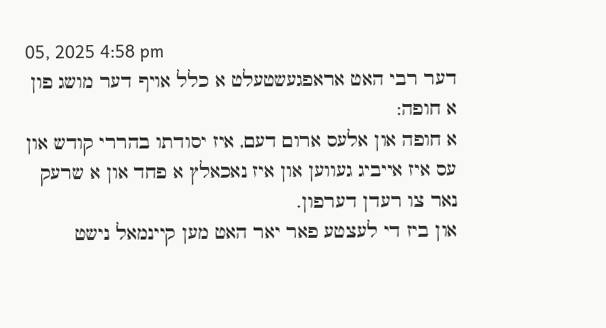05, 2025 4:58 pm
דער רבי האט אראפגעשטעלט א כלל אויף דער מושג פון א חופה:
א חופה און אלעס ארום דעם, איז יסודתו בהררי קודש און עס איז אייביג געווען און איז נאכאלץ א פחד און א שרעק נאר צו רעדן דערפון.
און ביז די לעצטע פאר יאר האט מען קיינמאל נישט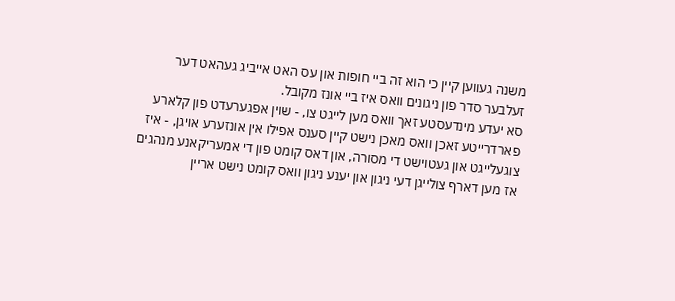משנה געווען קיין כי הוא זה ביי חופות און עס האט אייביג געהאט דער זעלבער סדר פון ניגונים וואס איז ביי אונז מקובל.
סא יעדע מינדעסטע זאך וואס מען לייגט צו, - שוין אפגערעדט פון קלארע פארדרייטע זאכן וואס מאכן נישט קיין סענס אפילו אין אונזערע אויגן, - איז צוגעלייגט און געטוישט די מסורה, און דאס קומט פון די אמעריקאנע מנהגים אז מען דארף צולייגן דעי ניגון און יענע ניגון וואס קומט נישט אריין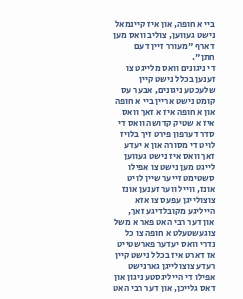ביי א חופה, און איז קיינמאל נישט געווען, צוליב וואס מען דארף "מעורר זיין דעם חתן".
די ניגונים וואס מלייגט צו זענען בכלל נישט קיין שלעכטע ניגונים, אבער עס קומט נישט אריין ביי א חופה און א חופה איז א זאך וואס איז א שטיק קדושה וואס די סדר דערפון פירט זיך בלויז לויט די מסורה און א יעדע זאך וואס איז נישט געווען לייגט מען נישט צו אפילו סשטימט זייער שיין לויט אונז, ווייל ווער זענען אונז צוצולייגן עפעס צו אזא הייליגע מקובלדיגע זאך,
און דער רבי האט פאר א משל צוגעשטעלט א חופה צו כל נדרי וואס יעדער פארשטייט אז דארט איז בכלל נישט קיין רעדע צוצולייגן גארנישט אפילו די הייליגסטע ניגון און דאס גלייכן, און דער רבי האט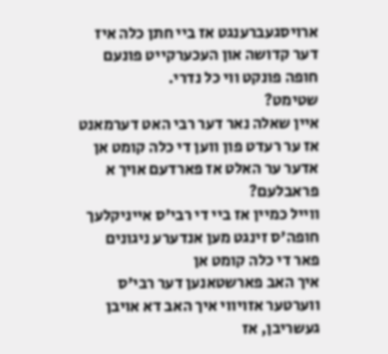ארויסגעברענגט אז ביי חתן כלה איז דער קדושה און העכערקייט פונעם חופה פונקט ווי כל נדרי.
שטימט?
איין שאלה נאר דער רבי האט דערמאנט אז ער רעדט פון ווען די כלה קומט אן אדער ער האלט אז פארדעם אויך א פראבלעם?
ווייל כמיין אז ביי די רבי'ס אייניקלעך חופה'ס זינגט מען אנדערע ניגונים פאר די כלה קומט אן
איך האב פארשטאנען דער רבי'ס ווערטער אזויווי איך האב דא אויבן געשריבן, אז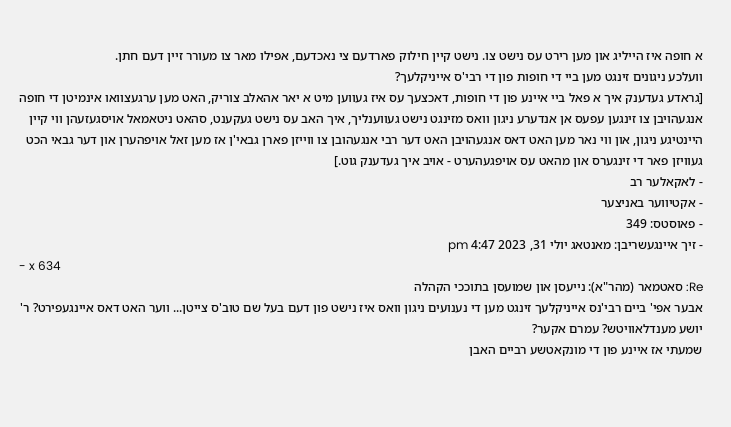א חופה איז הייליג און מען רירט עס נישט צו. נישט קיין חילוק פארדעם צי נאכדעם, אפילו מאר צו מעורר זיין דעם חתן.
וועלכע ניגונים זינגט מען ביי די חופות פון די רבי'ס אייניקלעך?
[גראדע געדענק איך א פאל ביי איינע פון די חופות, דאכצעך עס איז געווען מיט א יאר אהאלב צוריק, האט מען ערגעצוואו אינמיטן די חופה אנגעהויבן צו זינגען עפעס אן אנדערע ניגון וואס מזינגט נישט געווענליך, איך האב עס נישט געקענט, סהאט ניטאמאל אויסגעזעהן ווי קיין היינטיגע ניגון, און ווי נאר מען האט דאס אנגעהויבן האט דער רבי אנגעהובן צו ווייזן פארן גבאי'ן אז מען זאל אויפהערן און דער גבאי הכט געוויזן פאר די זינגערס און מהאט עס אויפגעהערט - אויב איך געדענק גוט.]
- לאקאלער רב
- אקטיווער באניצער
- פאוסטס: 349
- זיך איינגעשריבן: מאנטאג יולי 31, 2023 4:47 pm
- x 634
Re: סאטמאר (מהר"א): נייעסן און שמועסן בתוככי הקהלה
אבער אפי' ביים רבי'נס אייניקלעך זינגט מען די נענועים ניגון וואס איז נישט פון דעם בעל שם טוב'ס צייטן... ווער האט דאס איינגעפירט? ר' יושע מענדלאוויטש? עמרם אקער?
שמעתי אז איינע פון די מונקאטשע רביים האבן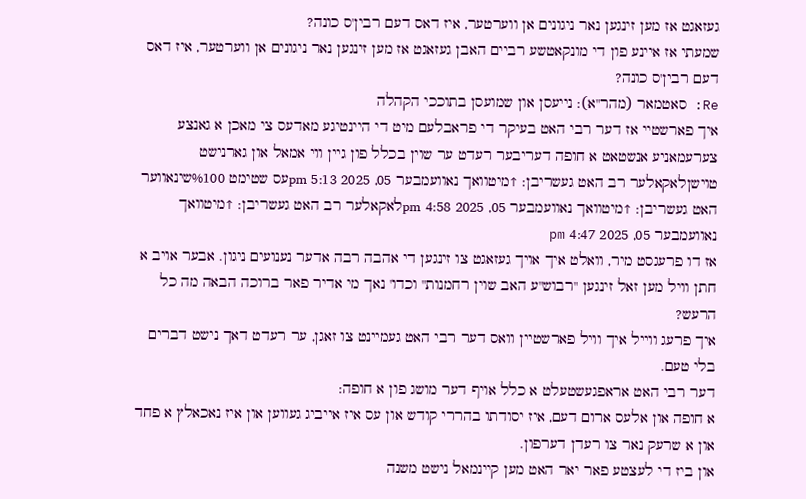געזאגט אז מען זינגען נאר ניגונים אן ווערטער, איז דאס דעם רבין'ס כונה?
שמעתי אז איינע פון די מונקאטשע רביים האבן געזאגט אז מען זינגען נאר ניגונים אן ווערטער, איז דאס דעם רבין'ס כונה?
Re: סאטמאר (מהר"א): נייעסן און שמועסן בתוככי הקהלה
איך פארשטיי אז דער רבי האט בעיקר די פראבלעם מיט די היינטיגע מאדעס צי מאכן א גאנצע צערעמאניע אנשטאט א חופה דעריבער רעדט ער שוין בכלל פון גיין ווי אמאל און גארנישט טוישןלאקאלער רב האט געשריבן: ↑מיטוואך נאוועמבער 05, 2025 5:13 pmעס שטימט %100שינאווער האט געשריבן: ↑מיטוואך נאוועמבער 05, 2025 4:58 pmלאקאלער רב האט געשריבן: ↑מיטוואך נאוועמבער 05, 2025 4:47 pm
אז דו פרעגסט מיר, וואלט איך אויך געזאגט צו זינגען די אהבה רבה אדער נענועים ניגון. אבער אויב א חתן וויל מען זאל זינגען "רבוש"ע האב שוין רחמנות" וכדו' נאך מי אדיר פאר ברוכה הבאה מה כל הרעש?
איך פרעג ווייל איך וויל פארשטיין וואס דער רבי האט געמיינט צו זאגן, ער רעדט דאך נישט דברים בלי טעם.
דער רבי האט אראפגעשטעלט א כלל אויף דער מושג פון א חופה:
א חופה און אלעס ארום דעם, איז יסודתו בהררי קודש און עס איז אייביג געווען און איז נאכאלץ א פחד און א שרעק נאר צו רעדן דערפון.
און ביז די לעצטע פאר יאר האט מען קיינמאל נישט משנה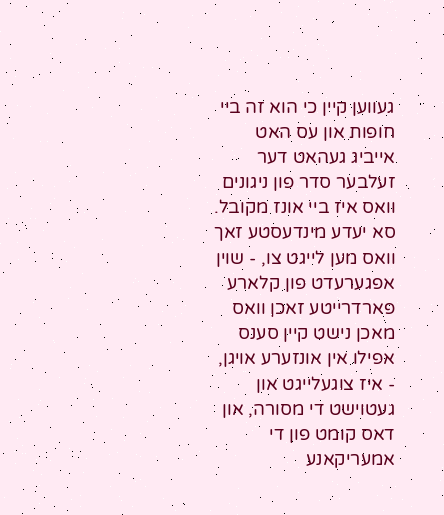געווען קיין כי הוא זה ביי חופות און עס האט אייביג געהאט דער זעלבער סדר פון ניגונים וואס איז ביי אונז מקובל.
סא יעדע מינדעסטע זאך וואס מען לייגט צו, - שוין אפגערעדט פון קלארע פארדרייטע זאכן וואס מאכן נישט קיין סענס אפילו אין אונזערע אויגן, - איז צוגעלייגט און געטוישט די מסורה, און דאס קומט פון די אמעריקאנע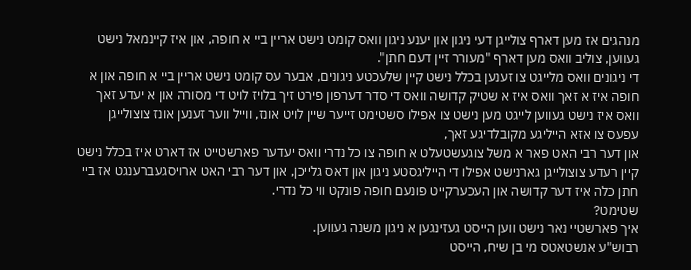מנהגים אז מען דארף צולייגן דעי ניגון און יענע ניגון וואס קומט נישט אריין ביי א חופה, און איז קיינמאל נישט געווען, צוליב וואס מען דארף "מעורר זיין דעם חתן".
די ניגונים וואס מלייגט צו זענען בכלל נישט קיין שלעכטע ניגונים, אבער עס קומט נישט אריין ביי א חופה און א חופה איז א זאך וואס איז א שטיק קדושה וואס די סדר דערפון פירט זיך בלויז לויט די מסורה און א יעדע זאך וואס איז נישט געווען לייגט מען נישט צו אפילו סשטימט זייער שיין לויט אונז, ווייל ווער זענען אונז צוצולייגן עפעס צו אזא הייליגע מקובלדיגע זאך,
און דער רבי האט פאר א משל צוגעשטעלט א חופה צו כל נדרי וואס יעדער פארשטייט אז דארט איז בכלל נישט קיין רעדע צוצולייגן גארנישט אפילו די הייליגסטע ניגון און דאס גלייכן, און דער רבי האט ארויסגעברענגט אז ביי חתן כלה איז דער קדושה און העכערקייט פונעם חופה פונקט ווי כל נדרי.
שטימט?
איך פארשטיי נאר נישט ווען הייסט געזינגען א ניגון משנה געווען.
רבוש"ע אנשטאטס מי בן שיח, הייסט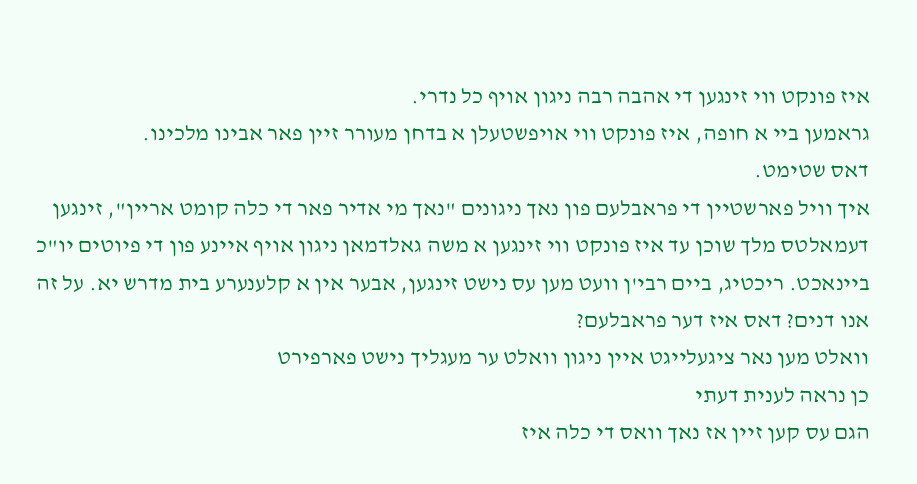איז פונקט ווי זינגען די אהבה רבה ניגון אויף כל נדרי.
גראמען ביי א חופה, איז פונקט ווי אויפשטעלן א בדחן מעורר זיין פאר אבינו מלכינו.
דאס שטימט.
איך וויל פארשטיין די פראבלעם פון נאך ניגונים "נאך מי אדיר פאר די כלה קומט אריין", זינגען דעמאלטס מלך שוכן עד איז פונקט ווי זינגען א משה גאלדמאן ניגון אויף איינע פון די פיוטים יו"כ ביינאכט. ריכטיג, ביים רבי'ן וועט מען עס נישט זינגען, אבער אין א קלענערע בית מדרש יא. על זה אנו דנים? דאס איז דער פראבלעם?
וואלט מען נאר ציגעלייגט איין ניגון וואלט ער מעגליך נישט פארפירט
כן נראה לענית דעתי
הגם עס קען זיין אז נאך וואס די כלה איז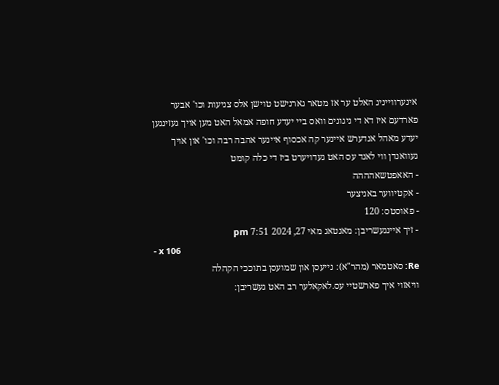אינערווייניג האלט ער אז מטאר גארנישט טוישן אלס צניעות וכו' אבער פארדעם איז דא די ניגונים וואס ביי יעדע חופה אמאל האט מען אויך געזינגען יעדע מאהל אנדערש איינער קה אכסוף איינער אהבה רבה וכו' און אויך געוואנדן ווי לאנד עס האט געדויערט ביז די כלה קומט
- האאפטשאהההה
- אקטיווער באניצער
- פאוסטס: 120
- זיך איינגעשריבן: מאנטאג מאי 27, 2024 7:51 pm
- x 106
Re: סאטמאר (מהר"א): נייעסן און שמועסן בתוככי הקהלה
וויאזוי איך פארשטיי עס.לאקאלער רב האט געשריבן: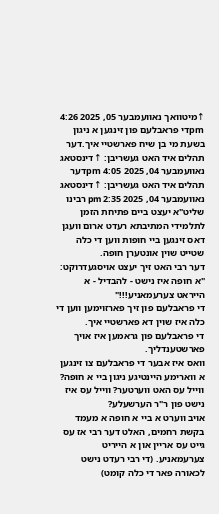↑מיטוואך נאוועמבער 05, 2025 4:26 pmדי פראבלעם פון זינגען א ניגון בשעת מי בן שיח פארשטיי איך.דער תהלים איד האט געשריבן: ↑דינסטאג נאוועמבער 04, 2025 4:05 pmדער תהלים איד האט געשריבן: ↑דינסטאג נאוועמבער 04, 2025 2:35 pm רבינו שליט"א יעצט ביים פתיחת הזמן לתלמידי המתיבתא רעדט ארום וועגן דאס זינגען ביי חופות ווען די כלה שטייט שוין אונטערן חופה.
דער רבי האט זיך יעצט אויסגעדרוקט: "א חופה איז נישט - להבדיל - א הייראט צערעמאניע!!!"
די פראבלעם פון זיך פארזוימען ווען די כלה איז שוין דא פארשטיי איך.
די פראבלעם פון גראמען איז אויך פארשטענדליך.
וואס איז אבער די פראבלעם צו זינגען א ווארימע היינטיגע ניגון ביי א חופה? ווייל עס האט ווערטער? ווייל עס איז נישט פון ר"ר הערשעלע?
אויב ווערט א ביי א חופה א מעמד בקשת רחמים, האלט דער רבי אז עס גייט עס אריין און א הייריט צערעמאניע. (די רבי רעדט נישט לכאורה פאר די כלה קומט)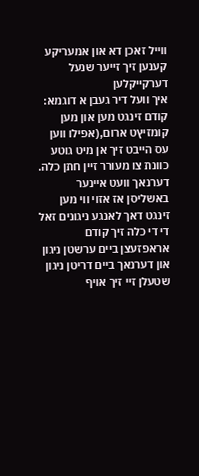ווייל זאכן דא און אמעריקע קענען זיך זייער שנעל דערקייקלען
איך וועל דיר געבן א דוגמא:
קודם זינגט מען און מען קומזיץט ארום,(אפילו ווען עס הייבט זיך אן מיט גוטע כוונת צו מעורר זיין חתן כלה.
דערנאך וועט איינער באשליסן אז אזוי ווי מען זינגט דאך לאנגע ניגונים זאל די די כלה זיך קודם אראפזעצן ביים ערשטן ניגון און דערנאך ביים דריטן ניגון שטעלן זיי זיך אויף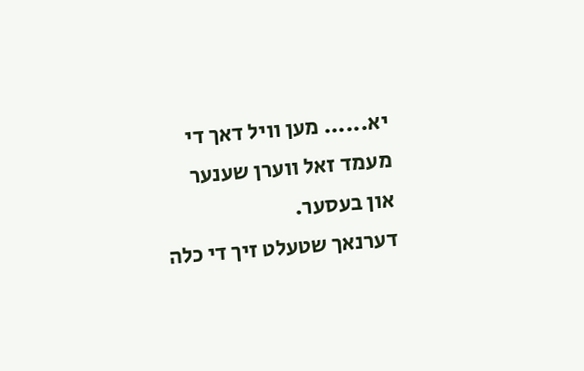יא...... מען וויל דאך די מעמד זאל ווערן שענער און בעסער.
דערנאך שטעלט זיך די כלה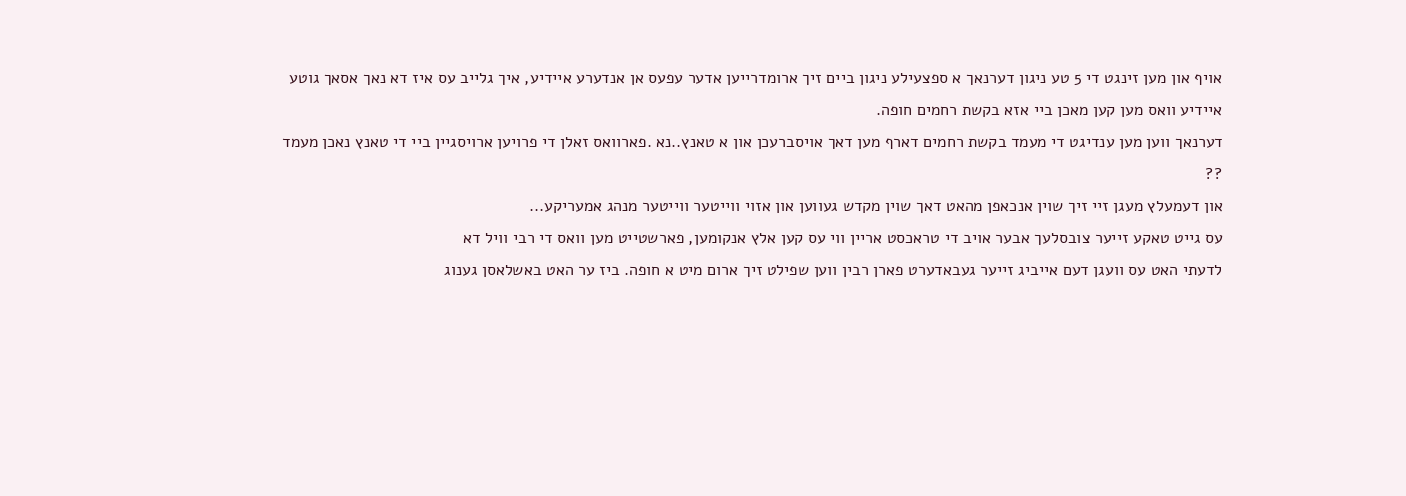אויף און מען זינגט די 5 טע ניגון דערנאך א ספצעילע ניגון ביים זיך ארומדרייען אדער עפעס אן אנדערע איידיע, איך גלייב עס איז דא נאך אסאך גוטע איידיע וואס מען קען מאכן ביי אזא בקשת רחמים חופה.
דערנאך ווען מען ענדיגט די מעמד בקשת רחמים דארף מען דאך אויסברעכן און א טאנץ..נא .פארוואס זאלן די פרויען ארויסגיין ביי די טאנץ נאכן מעמד ??
און דעמעלץ מעגן זיי זיך שוין אנכאפן מהאט דאך שוין מקדש געווען און אזוי ווייטער ווייטער מנהג אמעריקע...
עס גייט טאקע זייער צובסלעך אבער אויב די טראכסט אריין ווי עס קען אלץ אנקומען, פארשטייט מען וואס די רבי וויל דא
לדעתי האט עס וועגן דעם אייביג זייער געבאדערט פארן רבין ווען שפילט זיך ארום מיט א חופה. ביז ער האט באשלאסן גענוג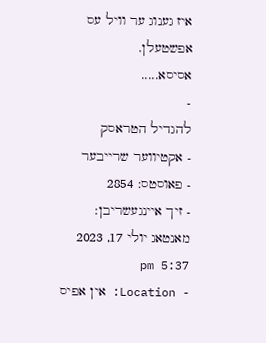איז גענוג ער וויל עס אפשטעלן.
אסיסא.....
-
להגדיל הטראסק
- אקטיווער שרייבער
- פאוסטס: 2854
- זיך איינגעשריבן: מאנטאג יולי 17, 2023 5:37 pm
- Location: אין אפיס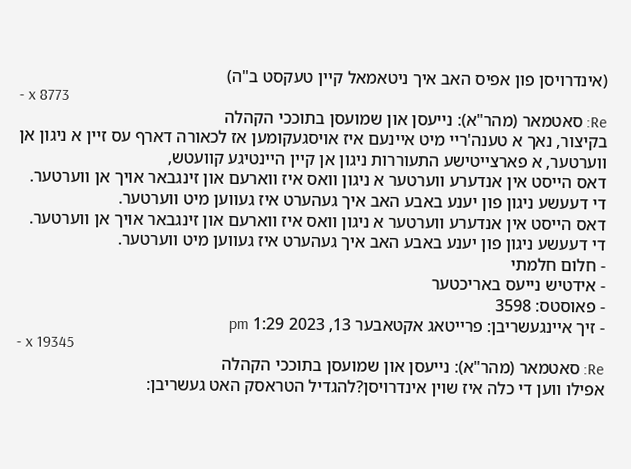(אינדרויסן פון אפיס האב איך ניטאמאל קיין טעקסט ב"ה)
- x 8773
Re: סאטמאר (מהר"א): נייעסן און שמועסן בתוככי הקהלה
בקיצור, נאך א טענה'ריי מיט איינעם איז אויסגעקומען אז לכאורה דארף עס זיין א ניגון אן ווערטער, א פארצייטישע התעוררות ניגון אן קיין היינטיגע קוועטש,
דאס הייסט אין אנדערע ווערטער א ניגון וואס איז ווארעם און זינגבאר אויך אן ווערטער.
די דעעשע ניגון פון יענע באבע האב איך געהערט איז געווען מיט ווערטער.
דאס הייסט אין אנדערע ווערטער א ניגון וואס איז ווארעם און זינגבאר אויך אן ווערטער.
די דעעשע ניגון פון יענע באבע האב איך געהערט איז געווען מיט ווערטער.
- חלום חלמתי
- אידטיש נייעס באריכטער
- פאוסטס: 3598
- זיך איינגעשריבן: פרייטאג אקטאבער 13, 2023 1:29 pm
- x 19345
Re: סאטמאר (מהר"א): נייעסן און שמועסן בתוככי הקהלה
אפילו ווען די כלה איז שוין אינדרויסן?להגדיל הטראסק האט געשריבן: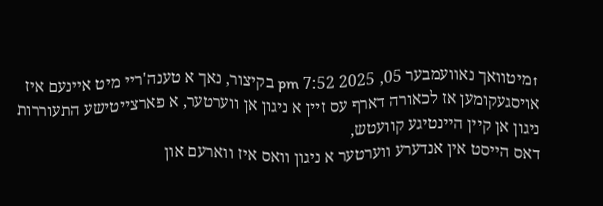↑מיטוואך נאוועמבער 05, 2025 7:52 pm בקיצור, נאך א טענה'ריי מיט איינעם איז אויסגעקומען אז לכאורה דארף עס זיין א ניגון אן ווערטער, א פארצייטישע התעוררות ניגון אן קיין היינטיגע קוועטש,
דאס הייסט אין אנדערע ווערטער א ניגון וואס איז ווארעם און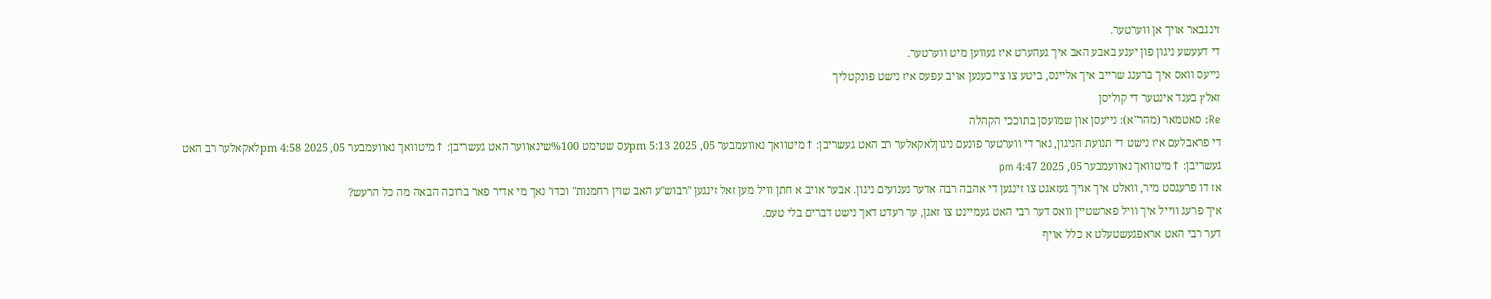זינגבאר אויך אן ווערטער.
די דעעשע ניגון פון יענע באבע האב איך געהערט איז געווען מיט ווערטער.
נייעס וואס איך ברענג שרייב איך אליינס, ביטע צו צייכענען אויב עפעס איז נישט פונקטליך
זאלץ בענד אינטער די קוליסן
Re: סאטמאר (מהר"א): נייעסן און שמועסן בתוככי הקהלה
די פראבלעם איז נישט די תנועת הניגון, נאר די ווערטער פונעם ניגוןלאקאלער רב האט געשריבן: ↑מיטוואך נאוועמבער 05, 2025 5:13 pmעס שטימט %100שינאווער האט געשריבן: ↑מיטוואך נאוועמבער 05, 2025 4:58 pmלאקאלער רב האט געשריבן: ↑מיטוואך נאוועמבער 05, 2025 4:47 pm
אז דו פרעגסט מיר, וואלט איך אויך געזאגט צו זינגען די אהבה רבה אדער נענועים ניגון. אבער אויב א חתן וויל מען זאל זינגען "רבוש"ע האב שוין רחמנות" וכדו' נאך מי אדיר פאר ברוכה הבאה מה כל הרעש?
איך פרעג ווייל איך וויל פארשטיין וואס דער רבי האט געמיינט צו זאגן, ער רעדט דאך נישט דברים בלי טעם.
דער רבי האט אראפגעשטעלט א כלל אויף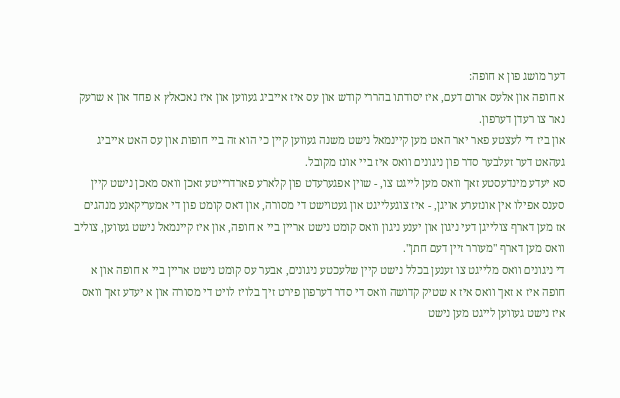דער מושג פון א חופה:
א חופה און אלעס ארום דעם, איז יסודתו בהררי קודש און עס איז אייביג געווען און איז נאכאלץ א פחד און א שרעק נאר צו רעדן דערפון.
און ביז די לעצטע פאר יאר האט מען קיינמאל נישט משנה געווען קיין כי הוא זה ביי חופות און עס האט אייביג געהאט דער זעלבער סדר פון ניגונים וואס איז ביי אונז מקובל.
סא יעדע מינדעסטע זאך וואס מען לייגט צו, - שוין אפגערעדט פון קלארע פארדרייטע זאכן וואס מאכן נישט קיין סענס אפילו אין אונזערע אויגן, - איז צוגעלייגט און געטוישט די מסורה, און דאס קומט פון די אמעריקאנע מנהגים אז מען דארף צולייגן דעי ניגון און יענע ניגון וואס קומט נישט אריין ביי א חופה, און איז קיינמאל נישט געווען, צוליב וואס מען דארף "מעורר זיין דעם חתן".
די ניגונים וואס מלייגט צו זענען בכלל נישט קיין שלעכטע ניגונים, אבער עס קומט נישט אריין ביי א חופה און א חופה איז א זאך וואס איז א שטיק קדושה וואס די סדר דערפון פירט זיך בלויז לויט די מסורה און א יעדע זאך וואס איז נישט געווען לייגט מען נישט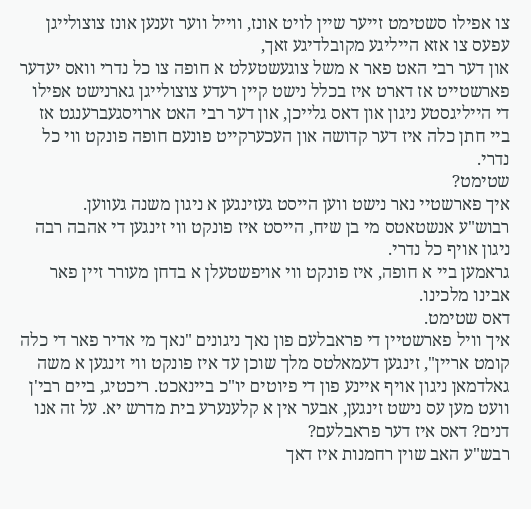צו אפילו סשטימט זייער שיין לויט אונז, ווייל ווער זענען אונז צוצולייגן עפעס צו אזא הייליגע מקובלדיגע זאך,
און דער רבי האט פאר א משל צוגעשטעלט א חופה צו כל נדרי וואס יעדער פארשטייט אז דארט איז בכלל נישט קיין רעדע צוצולייגן גארנישט אפילו די הייליגסטע ניגון און דאס גלייכן, און דער רבי האט ארויסגעברענגט אז ביי חתן כלה איז דער קדושה און העכערקייט פונעם חופה פונקט ווי כל נדרי.
שטימט?
איך פארשטיי נאר נישט ווען הייסט געזינגען א ניגון משנה געווען.
רבוש"ע אנשטאטס מי בן שיח, הייסט איז פונקט ווי זינגען די אהבה רבה ניגון אויף כל נדרי.
גראמען ביי א חופה, איז פונקט ווי אויפשטעלן א בדחן מעורר זיין פאר אבינו מלכינו.
דאס שטימט.
איך וויל פארשטיין די פראבלעם פון נאך ניגונים "נאך מי אדיר פאר די כלה קומט אריין", זינגען דעמאלטס מלך שוכן עד איז פונקט ווי זינגען א משה גאלדמאן ניגון אויף איינע פון די פיוטים יו"כ ביינאכט. ריכטיג, ביים רבי'ן וועט מען עס נישט זינגען, אבער אין א קלענערע בית מדרש יא. על זה אנו דנים? דאס איז דער פראבלעם?
רבש"ע האב שוין רחמנות איז דאך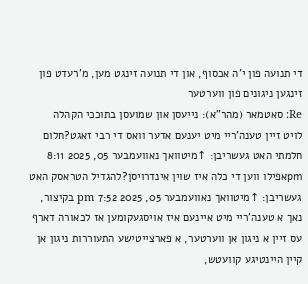די תנועה פון י'ה אכסוף, און די תנועה זינגט מען, מ'רעדט פון זינגען ניגונים פון ווערטער
Re: סאטמאר (מהר"א): נייעסן און שמועסן בתוככי הקהלה
לויט זיין טענה'ריי מיט יענעם אדער וואס די רבי זאגט?חלום חלמתי האט געשריבן: ↑מיטוואך נאוועמבער 05, 2025 8:11 pmאפילו ווען די כלה איז שוין אינדרויסן?להגדיל הטראסק האט געשריבן: ↑מיטוואך נאוועמבער 05, 2025 7:52 pm בקיצור, נאך א טענה'ריי מיט איינעם איז אויסגעקומען אז לכאורה דארף עס זיין א ניגון אן ווערטער, א פארצייטישע התעוררות ניגון אן קיין היינטיגע קוועטש,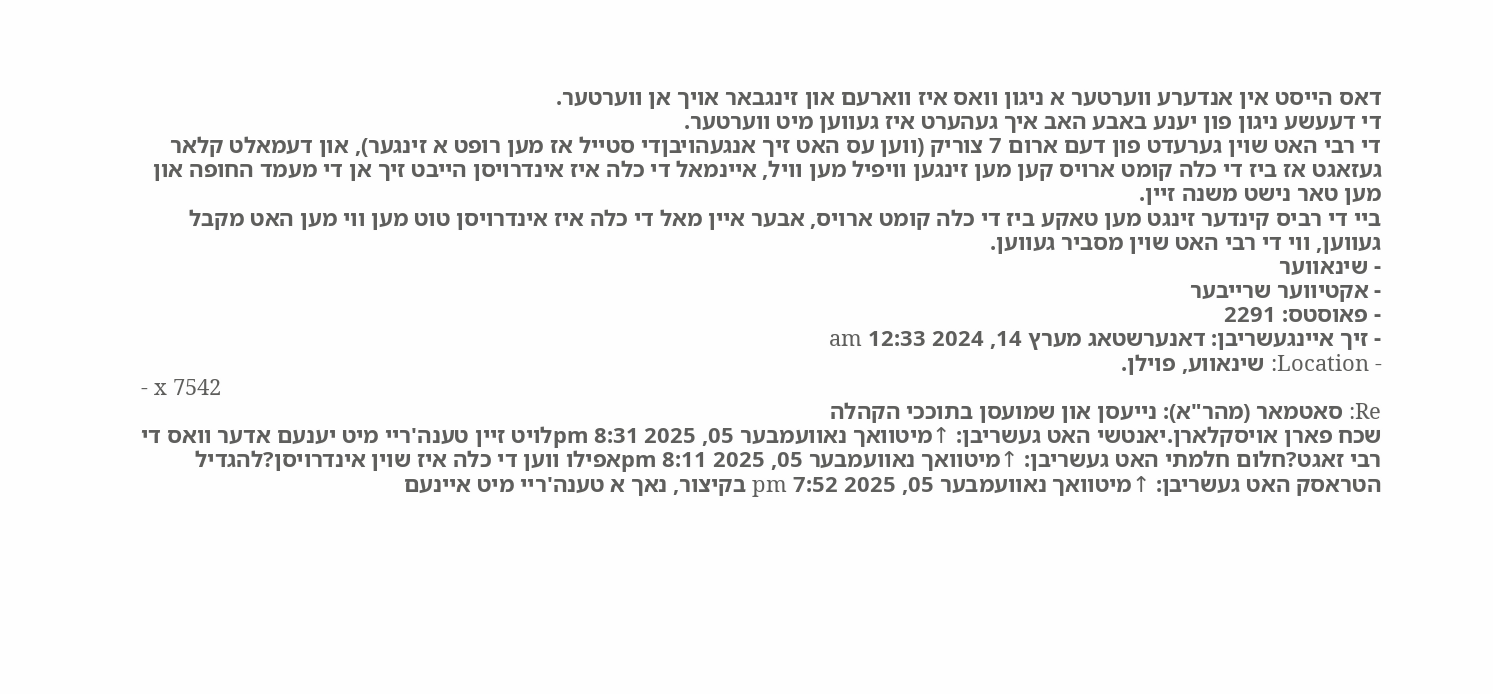דאס הייסט אין אנדערע ווערטער א ניגון וואס איז ווארעם און זינגבאר אויך אן ווערטער.
די דעעשע ניגון פון יענע באבע האב איך געהערט איז געווען מיט ווערטער.
די רבי האט שוין גערעדט פון דעם ארום 7 צוריק (ווען עס האט זיך אנגעהויבןדי סטייל אז מען רופט א זינגער), און דעמאלט קלאר געזאגט אז ביז די כלה קומט ארויס קען מען זינגען וויפיל מען וויל, איינמאל די כלה איז אינדרויסן הייבט זיך אן די מעמד החופה און מען טאר נישט משנה זיין.
ביי די רביס קינדער זינגט מען טאקע ביז די כלה קומט ארויס, אבער איין מאל די כלה איז אינדרויסן טוט מען ווי מען האט מקבל געווען, ווי די רבי האט שוין מסביר געווען.
- שינאווער
- אקטיווער שרייבער
- פאוסטס: 2291
- זיך איינגעשריבן: דאנערשטאג מערץ 14, 2024 12:33 am
- Location: שינאווע, פוילן.
- x 7542
Re: סאטמאר (מהר"א): נייעסן און שמועסן בתוככי הקהלה
שכח פארן אויסקלארן.יאנטשי האט געשריבן: ↑מיטוואך נאוועמבער 05, 2025 8:31 pmלויט זיין טענה'ריי מיט יענעם אדער וואס די רבי זאגט?חלום חלמתי האט געשריבן: ↑מיטוואך נאוועמבער 05, 2025 8:11 pmאפילו ווען די כלה איז שוין אינדרויסן?להגדיל הטראסק האט געשריבן: ↑מיטוואך נאוועמבער 05, 2025 7:52 pm בקיצור, נאך א טענה'ריי מיט איינעם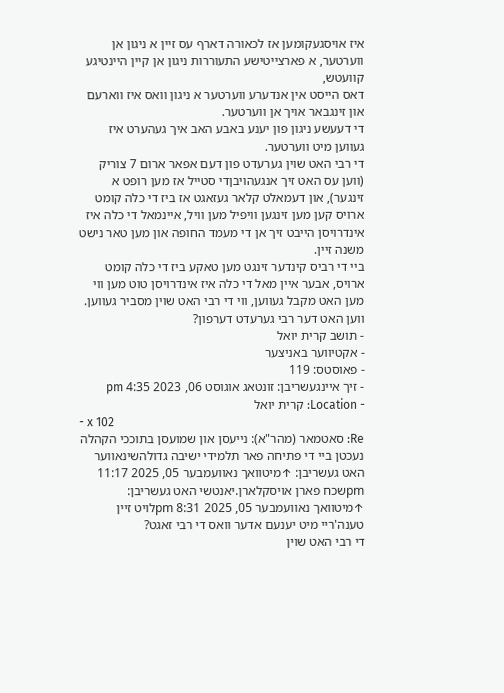איז אויסגעקומען אז לכאורה דארף עס זיין א ניגון אן ווערטער, א פארצייטישע התעוררות ניגון אן קיין היינטיגע קוועטש,
דאס הייסט אין אנדערע ווערטער א ניגון וואס איז ווארעם און זינגבאר אויך אן ווערטער.
די דעעשע ניגון פון יענע באבע האב איך געהערט איז געווען מיט ווערטער.
די רבי האט שוין גערעדט פון דעם אפאר ארום 7 צוריק (ווען עס האט זיך אנגעהויבןדי סטייל אז מען רופט א זינגער), און דעמאלט קלאר געזאגט אז ביז די כלה קומט ארויס קען מען זינגען וויפיל מען וויל, איינמאל די כלה איז אינדרויסן הייבט זיך אן די מעמד החופה און מען טאר נישט משנה זיין.
ביי די רביס קינדער זינגט מען טאקע ביז די כלה קומט ארויס, אבער איין מאל די כלה איז אינדרויסן טוט מען ווי מען האט מקבל געווען, ווי די רבי האט שוין מסביר געווען.
ווען האט דער רבי גערעדט דערפון?
- תושב קרית יואל
- אקטיווער באניצער
- פאוסטס: 119
- זיך איינגעשריבן: זונטאג אוגוסט 06, 2023 4:35 pm
- Location: קרית יואל
- x 102
Re: סאטמאר (מהר"א): נייעסן און שמועסן בתוככי הקהלה
נעכטן ביי די פתיחה פאר תלמידי ישיבה גדולהשינאווער האט געשריבן: ↑מיטוואך נאוועמבער 05, 2025 11:17 pmשכח פארן אויסקלארן.יאנטשי האט געשריבן: ↑מיטוואך נאוועמבער 05, 2025 8:31 pmלויט זיין טענה'ריי מיט יענעם אדער וואס די רבי זאגט?
די רבי האט שוין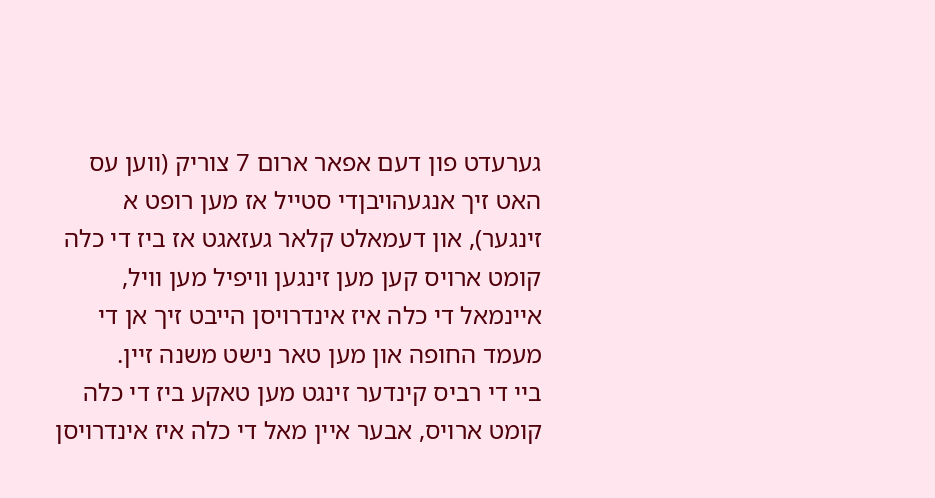גערעדט פון דעם אפאר ארום 7 צוריק (ווען עס האט זיך אנגעהויבןדי סטייל אז מען רופט א זינגער), און דעמאלט קלאר געזאגט אז ביז די כלה קומט ארויס קען מען זינגען וויפיל מען וויל, איינמאל די כלה איז אינדרויסן הייבט זיך אן די מעמד החופה און מען טאר נישט משנה זיין.
ביי די רביס קינדער זינגט מען טאקע ביז די כלה קומט ארויס, אבער איין מאל די כלה איז אינדרויסן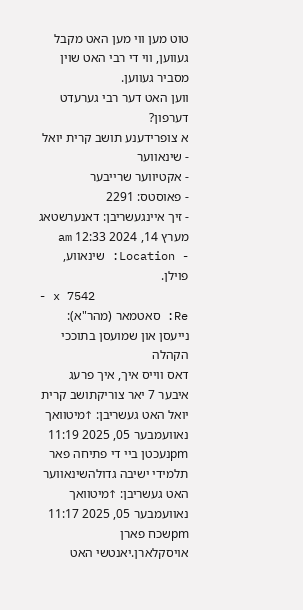טוט מען ווי מען האט מקבל געווען, ווי די רבי האט שוין מסביר געווען.
ווען האט דער רבי גערעדט דערפון?
א צופרידענע תושב קרית יואל
- שינאווער
- אקטיווער שרייבער
- פאוסטס: 2291
- זיך איינגעשריבן: דאנערשטאג מערץ 14, 2024 12:33 am
- Location: שינאווע, פוילן.
- x 7542
Re: סאטמאר (מהר"א): נייעסן און שמועסן בתוככי הקהלה
דאס ווייס איך, איך פרעג איבער 7 יאר צוריקתושב קרית יואל האט געשריבן: ↑מיטוואך נאוועמבער 05, 2025 11:19 pmנעכטן ביי די פתיחה פאר תלמידי ישיבה גדולהשינאווער האט געשריבן: ↑מיטוואך נאוועמבער 05, 2025 11:17 pmשכח פארן אויסקלארן.יאנטשי האט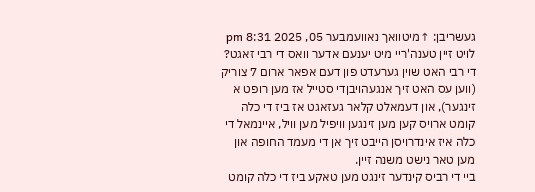געשריבן: ↑מיטוואך נאוועמבער 05, 2025 8:31 pm
לויט זיין טענה'ריי מיט יענעם אדער וואס די רבי זאגט?
די רבי האט שוין גערעדט פון דעם אפאר ארום 7 צוריק (ווען עס האט זיך אנגעהויבןדי סטייל אז מען רופט א זינגער), און דעמאלט קלאר געזאגט אז ביז די כלה קומט ארויס קען מען זינגען וויפיל מען וויל, איינמאל די כלה איז אינדרויסן הייבט זיך אן די מעמד החופה און מען טאר נישט משנה זיין.
ביי די רביס קינדער זינגט מען טאקע ביז די כלה קומט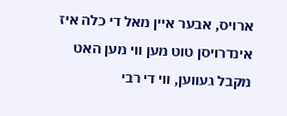ארויס, אבער איין מאל די כלה איז אינדרויסן טוט מען ווי מען האט מקבל געווען, ווי די רבי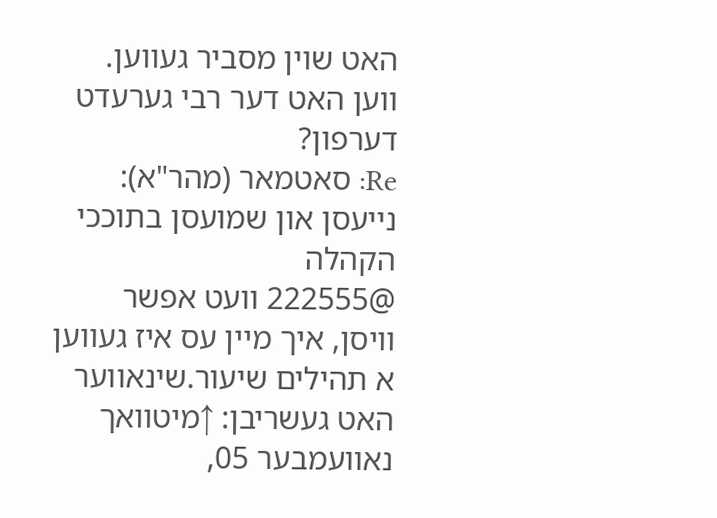האט שוין מסביר געווען.
ווען האט דער רבי גערעדט דערפון?
Re: סאטמאר (מהר"א): נייעסן און שמועסן בתוככי הקהלה
@222555 וועט אפשר וויסן, איך מיין עס איז געווען א תהילים שיעור.שינאווער האט געשריבן: ↑מיטוואך נאוועמבער 05,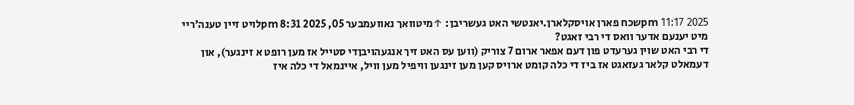2025 11:17 pmשכח פארן אויסקלארן.יאנטשי האט געשריבן: ↑מיטוואך נאוועמבער 05, 2025 8:31 pmלויט זיין טענה'ריי מיט יענעם אדער וואס די רבי זאגט?
די רבי האט שוין גערעדט פון דעם אפאר ארום 7 צוריק (ווען עס האט זיך אנגעהויבןדי סטייל אז מען רופט א זינגער), און דעמאלט קלאר געזאגט אז ביז די כלה קומט ארויס קען מען זינגען וויפיל מען וויל, איינמאל די כלה איז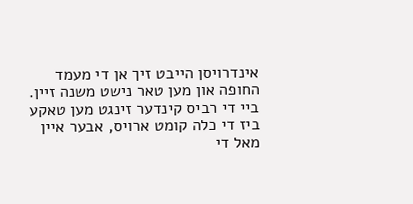אינדרויסן הייבט זיך אן די מעמד החופה און מען טאר נישט משנה זיין.
ביי די רביס קינדער זינגט מען טאקע ביז די כלה קומט ארויס, אבער איין מאל די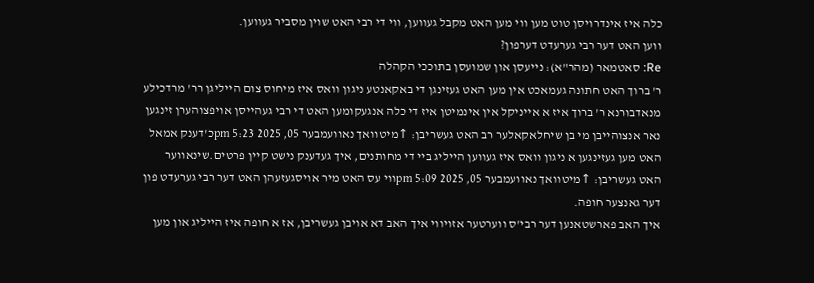כלה איז אינדרויסן טוט מען ווי מען האט מקבל געווען, ווי די רבי האט שוין מסביר געווען.
ווען האט דער רבי גערעדט דערפון?
Re: סאטמאר (מהר"א): נייעסן און שמועסן בתוככי הקהלה
ר' ברוך האט חתונה געמאכט אין מען האט געזינגן די באקאנטע ניגון וואס איז מיחוס צום הייליגן רר' מרדכילע מנאדבורנא ר' ברוך איז א אייניקל אין אינמיטן איז די כלה אנגעקומען האט די רבי געהייסן אויפצוהערן זינגען נאר אנצוהייבן מי בן שיחלאקאלער רב האט געשריבן: ↑מיטוואך נאוועמבער 05, 2025 5:23 pmכ'דענק אמאל האט מען געזינגען א ניגון וואס איז געווען הייליג ביי די מחותנים, איך געדענק נישט קיין פרטים.שינאווער האט געשריבן: ↑מיטוואך נאוועמבער 05, 2025 5:09 pmווי עס האט מיר אויסגעזעהן האט דער רבי גערעדט פון דער גאנצער חופה.
איך האב פארשטאנען דער רבי'ס ווערטער אזויווי איך האב דא אויבן געשריבן, אז א חופה איז הייליג און מען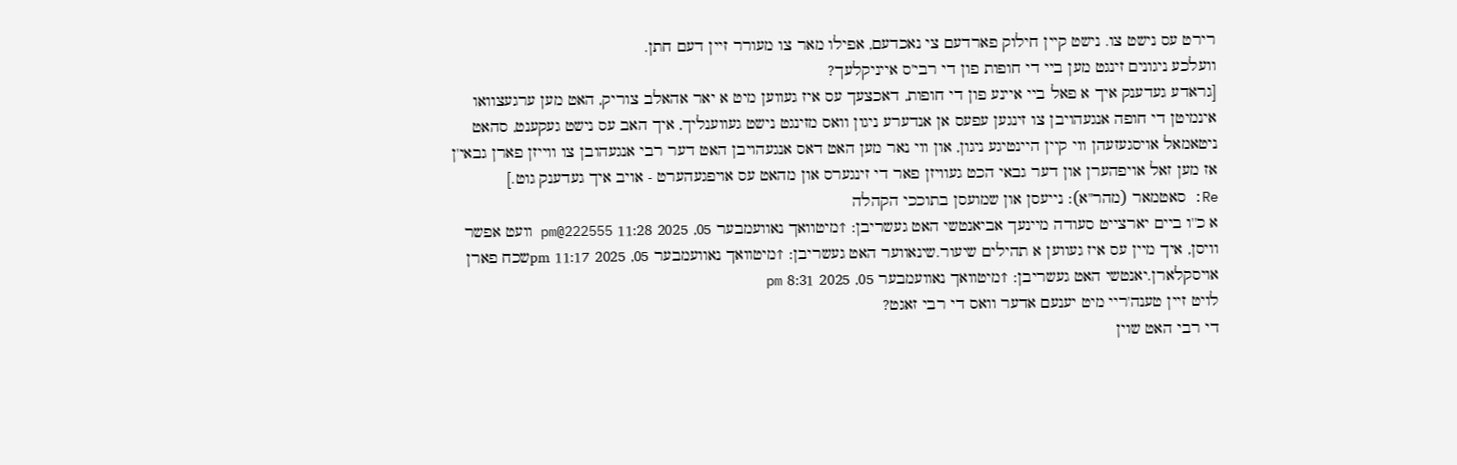רירט עס נישט צו. נישט קיין חילוק פארדעם צי נאכדעם, אפילו מאר צו מעורר זיין דעם חתן.
וועלכע ניגונים זינגט מען ביי די חופות פון די רבי'ס אייניקלעך?
[גראדע געדענק איך א פאל ביי איינע פון די חופות, דאכצעך עס איז געווען מיט א יאר אהאלב צוריק, האט מען ערגעצוואו אינמיטן די חופה אנגעהויבן צו זינגען עפעס אן אנדערע ניגון וואס מזינגט נישט געווענליך, איך האב עס נישט געקענט, סהאט ניטאמאל אויסגעזעהן ווי קיין היינטיגע ניגון, און ווי נאר מען האט דאס אנגעהויבן האט דער רבי אנגעהובן צו ווייזן פארן גבאי'ן אז מען זאל אויפהערן און דער גבאי הכט געוויזן פאר די זינגערס און מהאט עס אויפגעהערט - אויב איך געדענק גוט.]
Re: סאטמאר (מהר"א): נייעסן און שמועסן בתוככי הקהלה
א כ''ו ביים יארצייט סעודה מיינעך אביאנטשי האט געשריבן: ↑מיטוואך נאוועמבער 05, 2025 11:28 pm@222555 וועט אפשר וויסן, איך מיין עס איז געווען א תהילים שיעור.שינאווער האט געשריבן: ↑מיטוואך נאוועמבער 05, 2025 11:17 pmשכח פארן אויסקלארן.יאנטשי האט געשריבן: ↑מיטוואך נאוועמבער 05, 2025 8:31 pm
לויט זיין טענה'ריי מיט יענעם אדער וואס די רבי זאגט?
די רבי האט שוין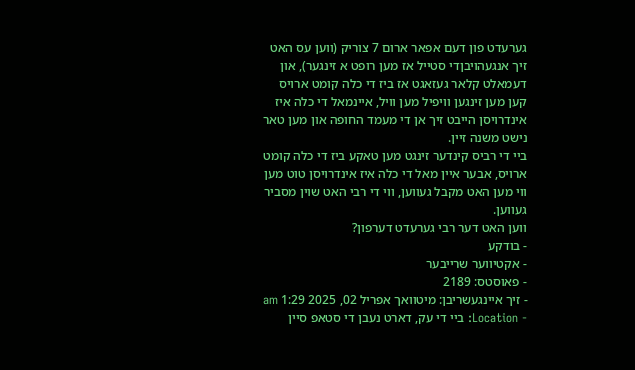גערעדט פון דעם אפאר ארום 7 צוריק (ווען עס האט זיך אנגעהויבןדי סטייל אז מען רופט א זינגער), און דעמאלט קלאר געזאגט אז ביז די כלה קומט ארויס קען מען זינגען וויפיל מען וויל, איינמאל די כלה איז אינדרויסן הייבט זיך אן די מעמד החופה און מען טאר נישט משנה זיין.
ביי די רביס קינדער זינגט מען טאקע ביז די כלה קומט ארויס, אבער איין מאל די כלה איז אינדרויסן טוט מען ווי מען האט מקבל געווען, ווי די רבי האט שוין מסביר געווען.
ווען האט דער רבי גערעדט דערפון?
- בודקע
- אקטיווער שרייבער
- פאוסטס: 2189
- זיך איינגעשריבן: מיטוואך אפריל 02, 2025 1:29 am
- Location: ביי די עק, דארט נעבן די סטאפ סיין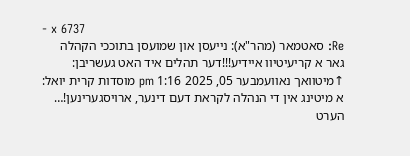- x 6737
Re: סאטמאר (מהר"א): נייעסן און שמועסן בתוככי הקהלה
גאר א קריעיטיוו איידיע!!!דער תהלים איד האט געשריבן: ↑מיטוואך נאוועמבער 05, 2025 1:16 pm מוסדות קרית יואל:
א מיטינג אין די הנהלה לקראת דעם דינער, ארויסגערינען!…
הערט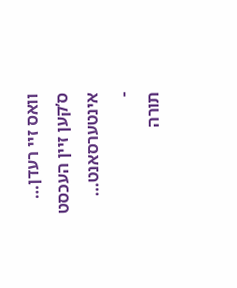וואס זיי רעדן… ס’קען זיין העכסט אינטערסאנט…
-
תורה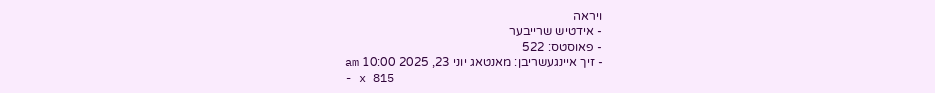ויראה
- אידטיש שרייבער
- פאוסטס: 522
- זיך איינגעשריבן: מאנטאג יוני 23, 2025 10:00 am
- x 815